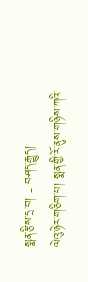སྨན་རྩིས་དྲ་བ། - བཤད་རྒྱུད།
ལེའུ་ཉེར་གཅིག་པ། སྨན་གྱི་རོ་ནུས་གཉིས་ཀའི་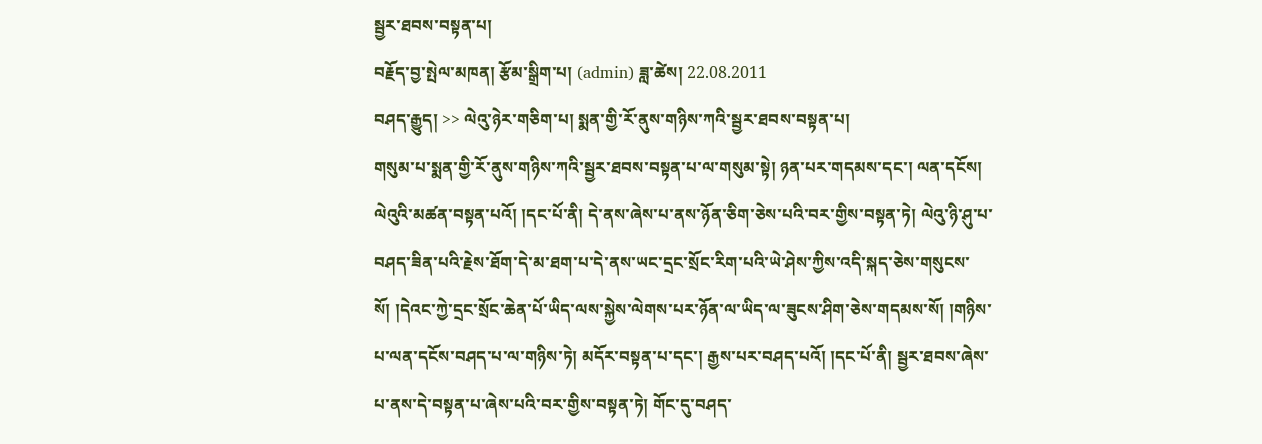སྦྱར་ཐབས་བསྟན་པ།
བརྗོད་བྱ་སྤེལ་མཁན། རྩོམ་སྒྲིག་པ། (admin) ཟླ་ཚེས། 22.08.2011
བཤད་རྒྱུད། >> ལེའུ་ཉེར་གཅིག་པ། སྨན་གྱི་རོ་ནུས་གཉིས་ཀའི་སྦྱར་ཐབས་བསྟན་པ།
གསུམ་པ་སྨན་གྱི་རོ་ནུས་གཉིས་ཀའི་སྦྱར་ཐབས་བསྟན་པ་ལ་གསུམ་སྟེ། ཉན་པར་གདམས་དང་། ལན་དངོས། ལེའུའི་མཚན་བསྟན་པའོ། །དང་པོ་ནི། དེ་ནས་ཞེས་པ་ནས་ཉོན་ཅིག་ཅེས་པའི་བར་གྱིས་བསྟན་ཏེ། ལེའུ་ཉི་ཤུ་པ་བཤད་ཟིན་པའི་རྗེས་ཐོག་དེ་མ་ཐག་པ་དེ་ནས་ཡང་དྲང་སྲོང་རིག་པའི་ཡེ་ཤེས་ཀྱིས་འདི་སྐད་ཅེས་གསུངས་སོ། །དེའང་ཀྱེ་དྲང་སྲོང་ཆེན་པོ་ཡིད་ལས་སྐྱེས་ལེགས་པར་ཉོན་ལ་ཡིད་ལ་ཟུངས་ཤིག་ཅེས་གདམས་སོ། །གཉིས་པ་ལན་དངོས་བཤད་པ་ལ་གཉིས་ཏེ། མདོར་བསྟན་པ་དང་། རྒྱས་པར་བཤད་པའོ། །དང་པོ་ནི། སྦྱར་ཐབས་ཞེས་པ་ནས་དེ་བསྟན་པ་ཞེས་པའི་བར་གྱིས་བསྟན་ཏེ། གོང་དུ་བཤད་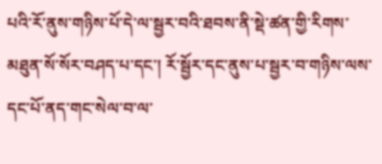པའི་རོ་ནུས་གཉིས་པོ་དེ་ལ་སྦྱར་བའི་ཐབས་ནི་སྡེ་ཚན་གྱི་རིགས་མཐུན་སོ་སོར་བཤད་པ་དང་། རོ་སྦྱོར་དང་ནུས་པ་སྦྱར་བ་གཉིས་ལས་དང་པོ་ནད་གང་སེལ་བ་ལ་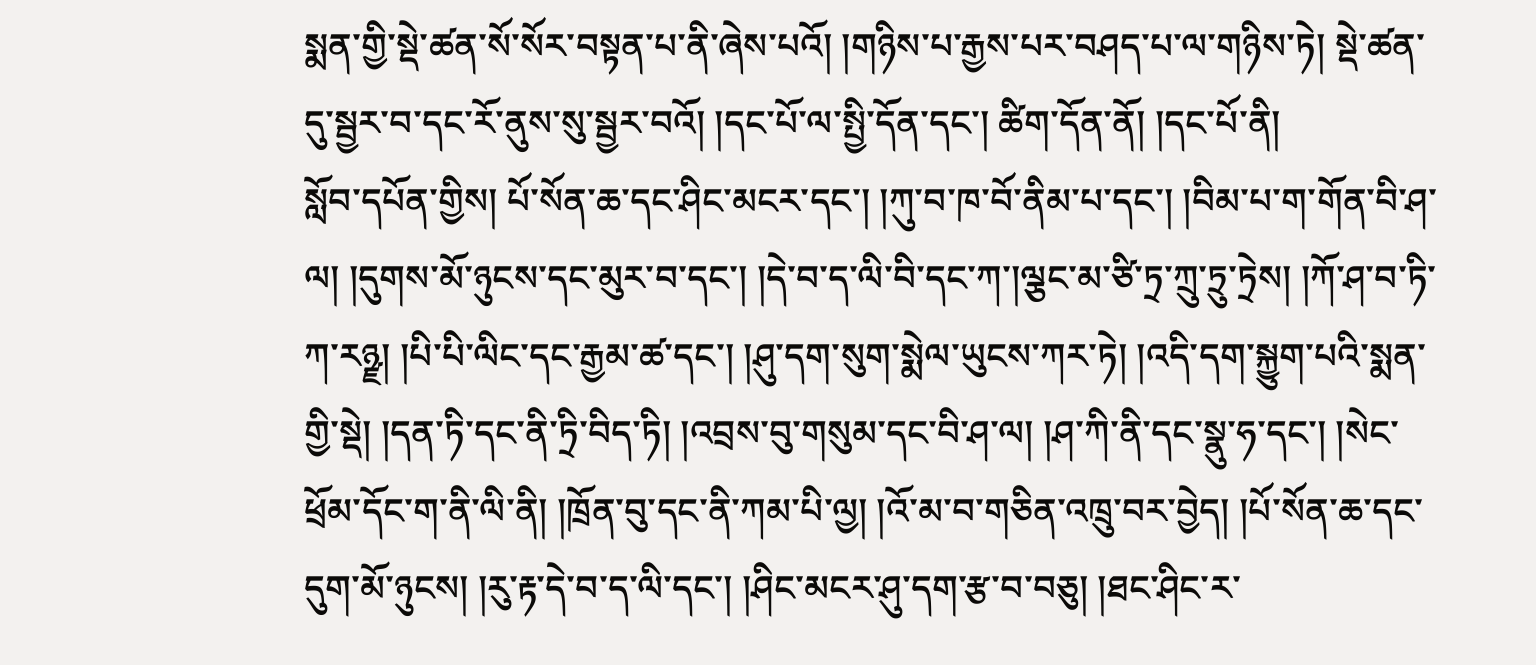སྨན་གྱི་སྡེ་ཚན་སོ་སོར་བསྟན་པ་ནི་ཞེས་པའོ། །གཉིས་པ་རྒྱས་པར་བཤད་པ་ལ་གཉིས་ཏེ། སྡེ་ཚན་དུ་སྦྱར་བ་དང་རོ་ནུས་སུ་སྦྱར་བའོ། །དང་པོ་ལ་སྤྱི་དོན་དང་། ཚིག་དོན་ནོ། །དང་པོ་ནི།
སློབ་དཔོན་གྱིས། པོ་སོན་ཆ་དང་ཤིང་མངར་དང་། །ཀུ་བ་ཁ་བོ་ནིམ་པ་དང་། །བིམ་པ་ག་གོན་བི་ཤ་ལ། །དུགས་མོ་ཉུངས་དང་མུར་བ་དང་། །དེ་བ་ད་ལི་བི་དང་ཀ་།ལྕང་མ་ཙི་ཏྲ་ཀྲུ་ཏྲུ་ཏྲེས། །ཀོ་ཤ་བ་ཏི་ཀ་རཉྫ། །པི་པི་ལིང་དང་རྒྱམ་ཚ་དང་། །ཤུ་དག་སུག་སྨེལ་ཡུངས་ཀར་ཏེ། །འདི་དག་སྐྱུག་པའི་སྨན་གྱི་སྡེ། །དན་ཏི་དང་ནི་ཏྲི་བིད་ཏི། །འབྲས་བུ་གསུམ་དང་བི་ཤ་ལ། །ཤ་ཀི་ནི་དང་སྣུ་ཧ་དང་། །སེང་ཕྲོམ་དོང་ག་ནི་ལི་ནི། །ཁྲོན་བུ་དང་ནི་ཀམ་པི་ལྱ། །འོ་མ་བ་གཅིན་འཁྲུ་བར་བྱེད། །པོ་སོན་ཆ་དང་དུག་མོ་ཉུངས། །རུ་རྟ་དེ་བ་ད་ལི་དང་། །ཤིང་མངར་ཤུ་དག་རྩ་བ་བཅུ། །ཐང་ཤིང་ར་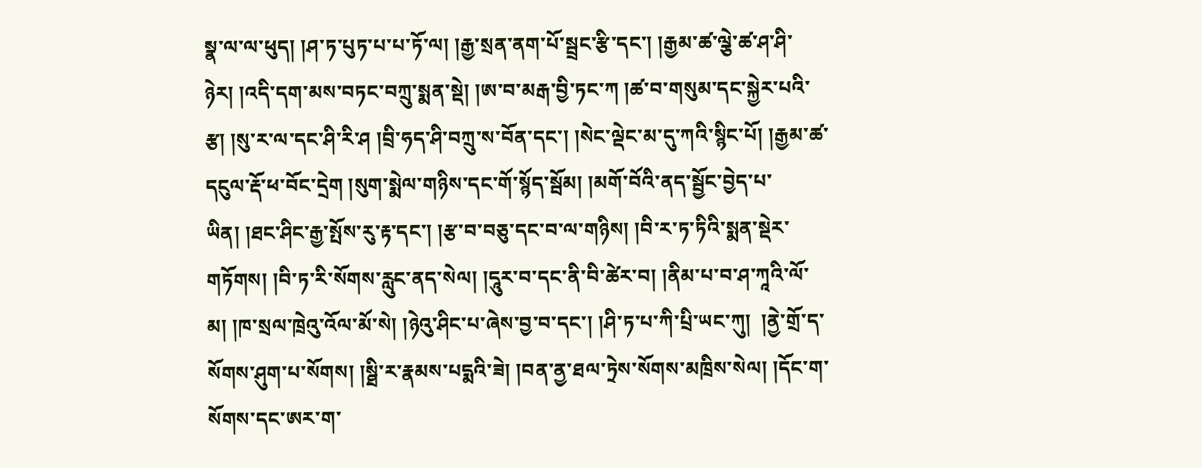སྣ་ལ་ལ་ཕུད། །ཤ་ཏ་པུཏ་པ་པ་ཏོ་ལ། །རྒྱ་སྲན་ནག་པོ་སྦྲང་རྩི་དང་། །རྒྱམ་ཚ་ལྕེ་ཚ་ཤ་ཤི་ཉེར། །འདི་དག་མས་བཏང་བཀྲུ་སྨན་སྡེ། །ཨ་བ་མརྒ་བྱི་ཏང་ཀ །ཚ་བ་གསུམ་དང་སྐྱེར་པའི་རྩ། །སུ་ར་ལ་དང་ཤི་རི་ཤ །བྲི་ཧད་ཤི་བཀྲུ་ས་བོན་དང་། །སེང་ལྡེང་མ་དུ་ཀའི་སྙིང་པོ། །རྒྱམ་ཚ་དངུལ་རྡོ་ཕ་བོང་དྲེག །སུག་སྨེལ་གཉིས་དང་གོ་སྙོད་སྦོམ། །མགོ་བོའི་ནད་སྦྱོང་བྱེད་པ་ཡིན། །ཐང་ཤིང་རྒྱ་སྤོས་རུ་རྟ་དང་། །རྩ་བ་བཅུ་དང་བ་ལ་གཉིས། །བི་ར་ཏ་ཏིའི་སྨན་སྡེར་གཏོགས། །བི་ཏ་རི་སོགས་རླུང་ནད་སེལ། །དཱུར་བ་དང་ནི་བི་ཚེར་བ། །ནིམ་པ་བ་ཤ་ཀཱའི་ལོ་མ། །ཁ་སྲལ་ཁྲེའུ་འོལ་མོ་སེ། །ཉེའུ་ཤིང་པ་ཞེས་བྱ་བ་དང་། །ཤི་ཏ་པ་ཀི་པྲི་ཡང་ཀུ།  །ནྱེ་གྲོ་ད་སོགས་ཤུག་པ་སོགས། །སྠི་ར་རྣམས་པདྨའི་ཟེ། །བན་ནྱ་ཐལ་ཏྲེས་སོགས་མཁྲིས་སེལ། །དོང་ག་སོགས་དང་ཨར་ག་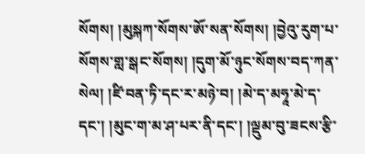སོགས། །མུསྐཀ་སོགས་ཨོ་སན་སོགས། །བྱེའུ་རུག་པ་སོགས་གླ་སྒང་སོགས། །དུག་མོ་ཉུང་སོགས་བད་ཀན་སེལ། །ཛི་བན་ཏི་དང་ར་མཉེ་བ། །མེ་ད་མཧཱ་མེ་ད་དང་། །མུང་ག་མ་ཤ་པར་ནི་དང་། །ལྡུམ་བུ་ཟངས་རྩི་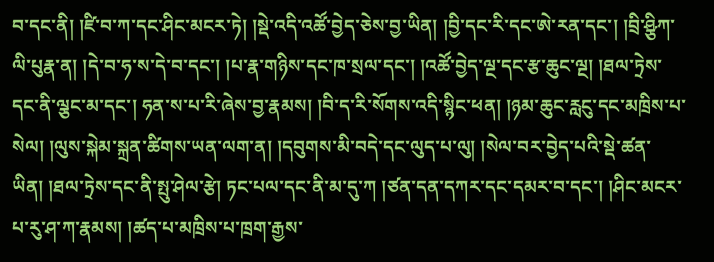བ་དང་ནི། །ཛི་བ་ཀ་དང་ཤིང་མངར་ཏེ། །སྡེ་འདི་འཚོ་བྱེད་ཅེས་བྱ་ཡིན། །བྱི་དང་རི་དང་ཨེ་རན་དང་། །བྲི་ཤྩིཀ་ལི་པུརྣ་ན། །དེ་བ་ཧ་ས་དེ་བ་དང་། །པ་རྣ་གཉིས་དང་ཁ་སྲལ་དང་། །འཚོ་བྱེད་ལྔ་དང་རྩ་ཆུང་ལྔ། །ཐལ་ཏྲེས་དང་ནི་ལྕང་མ་དང་། ཧན་ས་པ་རི་ཞེས་བྱ་རྣམས། །བི་ད་རི་སོགས་འདི་སྙིང་ཕན། །ཉམ་ཆུང་རླངུ་དང་མཁྲིས་པ་སེལ། །ལུས་སྐེམ་སྐྲན་ཚིགས་ཡན་ལག་ན། །དབུགས་མི་བདེ་དང་ལུད་པ་ལུ། །སེལ་བར་བྱེད་པའི་སྡེ་ཚན་ཡིན། །ཐལ་ཏྲེས་དང་ནི་སྤུ་ཤེལ་རྩེ། ཏང་པལ་དང་ནི་མ་དུ་ཀ །ཙན་དན་དཀར་དང་དམར་བ་དང་། །ཤིང་མངར་པ་རུ་ཤ་ཀ་རྣམས། །ཚད་པ་མཁྲིས་པ་ཁྲག་རྒྱས་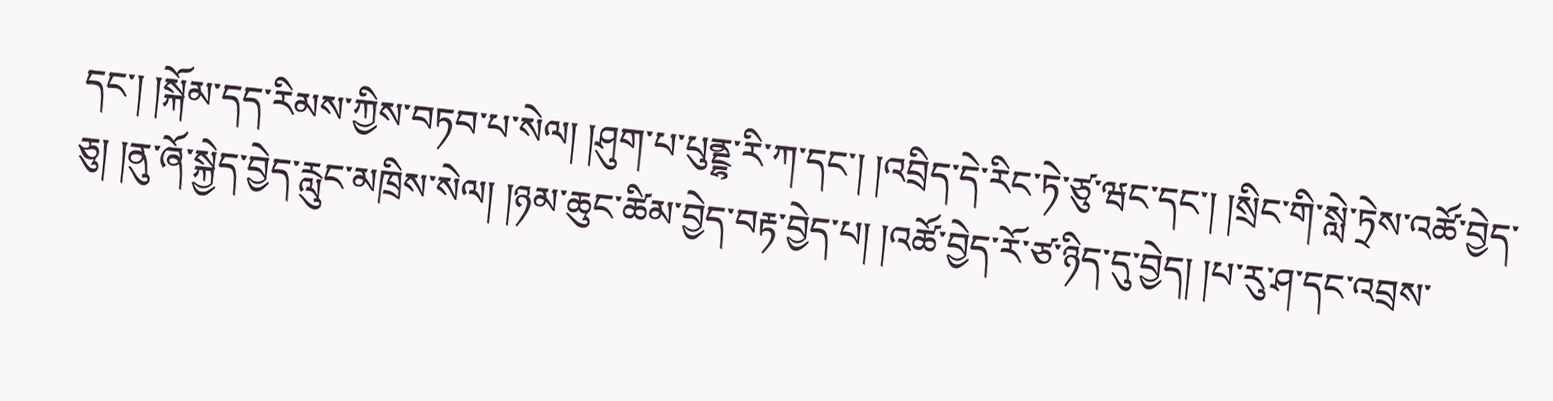དང་། །སྐོམ་དད་རིམས་ཀྱིས་བཏབ་པ་སེལ། །ཤུག་པ་པུནྔྷ་རི་ཀ་དང་། །འབྲིད་དེ་རིང་ཏེ་ཙུ་ཝང་དང་། །སྲིང་གི་སླེ་ཏྲེས་འཚོ་བྱེད་ཅུ། །ནུ་ཞོ་སྐྱེད་བྱེད་རླུང་མཁྲིས་སེལ། །ཉམ་ཆུང་ཚིམ་བྱེད་བརྟ་བྱེད་པ། །འཚོ་བྱེད་རོ་ཙ་ཉིད་དུ་བྱེད། །པ་རུ་ཤ་དང་འབྲས་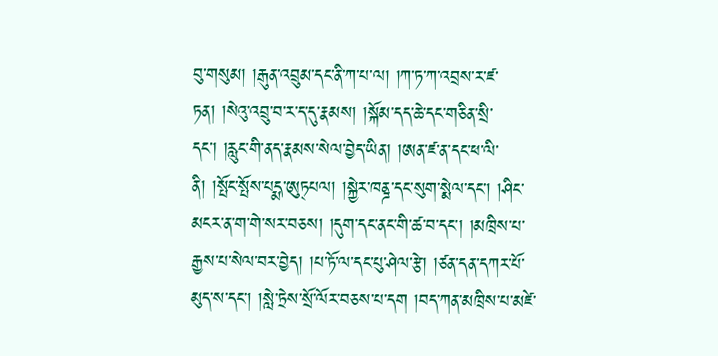བུ་གསུམ། །རྒུན་འབྲུམ་དང་ནི་ཀ་པ་ལ། །ཀ་ཏ་ཀ་འབྲས་ར་ཛ་ཏན། །སེའུ་འབྲུ་བ་ར་ད་དུ་རྣམས། །སྐོམ་དད་ཆེ་དང་གཅིན་སྲི་དང་། །རླུང་གི་ནད་རྣམས་སེལ་བྱེད་ཡིན། །ཨན་ཛ་ན་དང་ཕ་ལི་ནི། །སྤོང་སྤོས་པདྨ་ཨུཏ྄པལ། །སྐྱེར་ཁནྜ་དང་སུག་སྨེལ་དང་། །ཤིང་མངར་ན་ག་གེ་སར་བཅས། །དུག་དང་ནང་གི་ཚ་བ་དང་། །མཁྲིས་པ་རྒྱས་པ་སེལ་བར་བྱེད། །པ་ཏོ་ལ་དང་པུ་ཤེལ་རྩེ། །ཙན་དན་དཀར་པོ་མུད་ས་དང་། །སླེ་ཏྲེས་སྲོ་ལོར་བཅས་པ་དག །བད་ཀན་མཁྲིས་པ་མཛེ་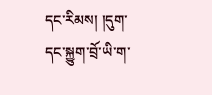དང་རིམས། །དུག་དང་སྐྱུག་བྲོ་ཡི་ག་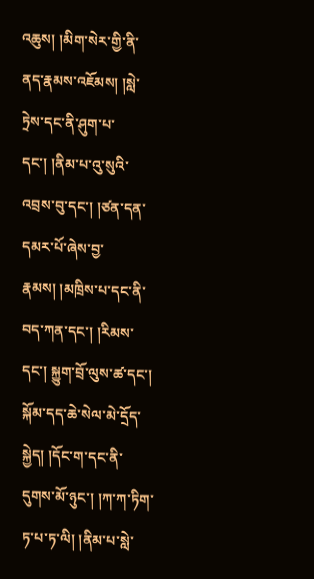འཆུས། །མིག་སེར་གྱི་ནི་ནད་རྣམས་འཇོམས། །སླེ་ཏྲེས་དང་ནི་ཤུག་པ་དང་། །ནིམ་པ་འུ་སུའི་འབྲས་བུ་དང་། །ཙན་དན་དམར་པོ་ཞེས་བྱ་རྣམས། །མཁྲིས་པ་དང་ནི་བད་ཀན་དང་། །རིམས་དང་། སྐྱུག་བྲོ་ལུས་ཚ་དང་། སྐོམ་དད་ཆེ་སེལ་མེ་དྲོད་སྐྱེད། །དོང་ག་དང་ནི་དུགས་མོ་ཉུང་། །ཀ་ཀ་ཏིག་ཏ་པ་ཏ་ལི། །ནིམ་པ་སླེ་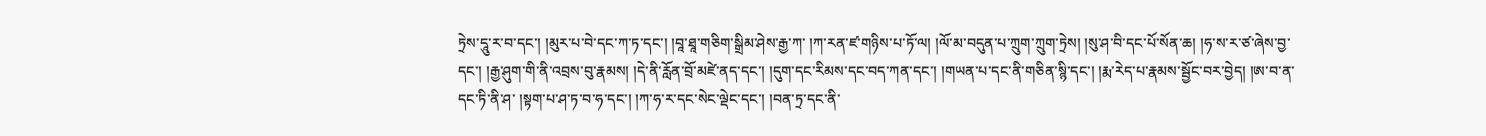ཏྲེས་དཱུ་ར་བ་དང་། །མུར་པ་བེ་དང་ཀ་ཏ་དང་། །བཱ་ཐཱ་གཅིག་སྒྲིམ་ཤེས་རྒྱ་ཀ་ །ཀ་རན་ཛ་གཉིས་པ་ཏོ་ལ། །ལོ་མ་བདུན་པ་ཀྲུག་ཀྲུག་ཏྲེས། །སུ་ཤ་བི་དང་པོ་སོན་ཆ། །ཧ་ས་ར་ཙ་ཞེས་བྱ་དང་། །རྒྱ་ཤུག་གི་ནི་འབྲས་བུ་རྣམས། །དེ་ནི་རློན་བྲོ་མཛེ་ནད་དང་། །དུག་དང་རིམས་དང་བད་ཀན་དང་། །གཡན་པ་དང་ནི་གཅིན་སྙི་དང་། །རྨ་རེད་པ་རྣམས་སྦྱོང་བར་བྱེད། །ཨ་བ་ན་དང་ཏི་ནི་ཤ་ །སྟག་པ་ཤ་ཏ་བ་ཧ་དང་། །ཀ་ཧ་ར་དང་སེང་ལྡེང་དང་། །བན་ཏྲ་དང་ནི་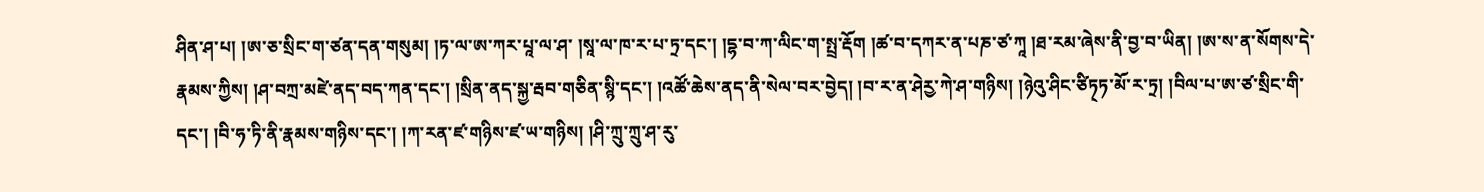ཤིན་ཤ་པ། །ཨ་ཅ་སྲིང་ག་ཙན་དན་གསུམ། །ཏ་ལ་ཨ་ཀར་པཱ་ལ་ཤ་ །སཱ་ལ་ཁ་ར་པ་ཏྲ་དང་། །དྷ་བ་ཀ་ལིང་ག་སྤྲ་རྡོག །ཚ་བ་དཀར་ན་པཎ་ཙ་ཀཱ །ཐ་རམ་ཞེས་ནི་བྱ་བ་ཡིན། །ཨ་ས་ན་སོགས་དེ་རྣམས་ཀྱིས། །ཤ་བཀྲ་མཛེ་ནད་བད་ཀན་དང་། །སྲིན་ནད་སྐྱ་རྦབ་གཅིན་སྙི་དང་། །འཚོ་ཆེས་ནད་ནི་སེལ་བར་བྱེད། །བ་ར་ན་ཤེརྱ་ཀེ་ཤ་གཉིས། །ཉེའུ་ཤིང་ཙིཏ྄ཏ་མོ་ར་ཏྲ། །བིལ་པ་ཨ་ཙ་སྲིང་གི་དང་། །བི་ཧ་ཏི་ནི་རྣམས་གཉིས་དང་། །ཀ་རན་ཛ་གཉིས་ཛ་ཡ་གཉིས། །ཤི་ཀྲུ་ཀྲུ་ཤ་རུ་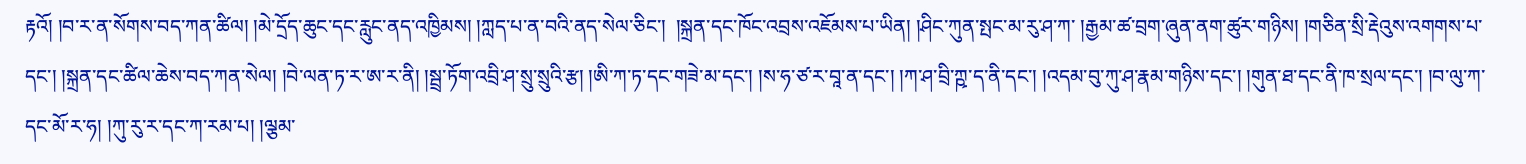རྟའོ། །བ་ར་ན་སོགས་བད་ཀན་ཚིལ། །མེ་དྲོད་ཆུང་དང་རླུང་ནད་འཁྱིམས། །ཀླད་པ་ན་བའི་ནད་སེལ་ཅིང་།  །སྐྲན་དང་ཁོང་འབྲས་འཇོམས་པ་ཡིན། །ཤིང་ཀུན་སྤང་མ་རུ་ཤ་ཀ་ །རྒྱམ་ཚ་བྲག་ཞུན་ནག་ཚུར་གཉིས། །གཅིན་སྲི་རྡེའུས་འགགས་པ་དང་། །སྐྲན་དང་ཚིལ་ཆེས་བད་ཀན་སེལ། །བེ་ལན་ཏ་ར་ཨ་ར་ནི། །སྦྲ་ཏོག་འབྲི་ཤ་སྲུ་སྲུའི་རྩ། །ཨི་ཀ་ཏ་དང་གཟེ་མ་དང་། །ས་ཧ་ཙ་ར་བཱ་ན་དང་། །ཀ་ཤ་བྲི་ཀྵ་ད་ནི་དང་། །འདམ་བུ་ཀུ་ཤ་རྣམ་གཉིས་དང་། །གུན་ཐ་དང་ནི་ཁ་སྲལ་དང་། །བ་ལུ་ཀ་དང་མོ་ར་ཧ། །ཀུ་རུ་ར་དང་ཀ་རམ་པ། །ལྕམ་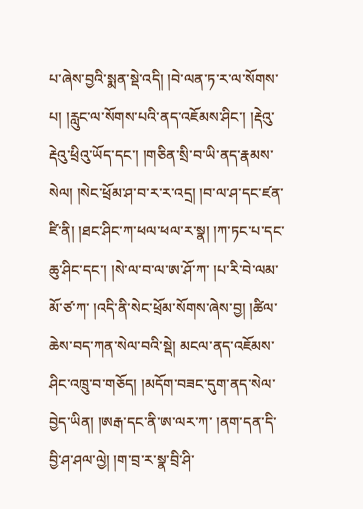པ་ཞེས་བྱའི་སྨན་སྡེ་འདི། །བེ་ལན་ཏ་ར་ལ་སོགས་པ། །རླུང་ལ་སོགས་པའི་ནད་འཇོམས་ཤིང་། །རྡེའུ་རྡེའུ་ཕྲིའུ་ཡོད་དང་། །གཅིན་སྲི་བ་ཡི་ནད་རྣམས་སེལ། །སེང་ཕྲོམ་ཤ་བ་ར་ར་འདྲ། །བ་ལ་ཤ་དང་ཛན་ཛི་ནི། །ཐང་ཤིང་ཀ་ཕལ་ཕལ་ར་སྣ། །ཀ་ཏང་པ་དང་ཆུ་ཤིང་དང་། །སེ་ལ་བ་ལ་ཨ་ཤོ་ཀ་ །པ་རི་བེ་ལམ་མོ་ཙ་ཀ་ །འདི་ནི་སེང་ཕྲོམ་སོགས་ཞེས་བྱ། །ཚིལ་ཆེས་བད་ཀན་སེལ་བའི་སྡེ། མངལ་ནད་འཇོམས་ཤིང་འཁྲུ་བ་གཅོད། །མདོག་བཟང་དུག་ནད་སེལ་བྱེད་ཡིན། །ཨརྒ་དང་ནི་ཨ་ལར་ཀ་ །ནག་དན་དི་བྱི་ཤ་ཤལ་ལྱེ། །ག་བྲ་ར་སྣ་བྲི་ཤི་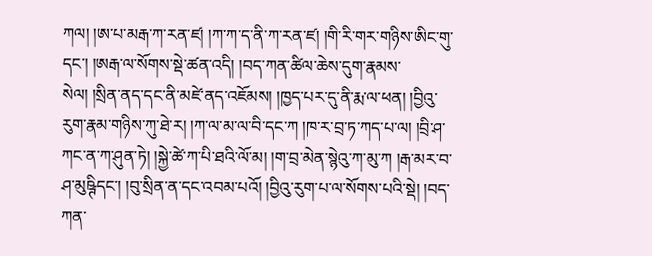ཀལ། །ཨ་པ་མརྒ་ཀ་རན་ཛ། །ཀ་ཀ་ད་ནི་ཀ་རན་ཛ། །གི་རི་གར་གཉིས་ཨིང་གུ་དང་། །ཨརྒ་ལ་སོགས་སྡེ་ཚན་འདི། །བད་ཀན་ཚིལ་ཆེས་དུག་རྣམས་སེལ། །སྲིན་ནད་དང་ནི་མཛེ་ནད་འཇོམས། །ཁྱད་པར་དུ་ནི་རྨ་ལ་ཕན། །བྱིའུ་རུག་རྣམ་གཉིས་ཀུ་ཐེ་ར། །ཀ་ལ་མ་ལ་བི་དང་ཀ །ཁ་ར་བྲ་ཏ་ཀད་པ་ལ། །བྲི་ཤ་ཀང་ན་ཀ་ཤུན་ཏེ། །སྐྱེ་ཚེ་ཀ་པི་ཐའི་ལོ་མ། །ག་བྲ་མེན་སྙེའུ་ཀ་མུ་ཀ །རྒ་མར་བ་ཤ་མུཥྚིདང་། །བུ་སྲིན་ན་དང་འབམ་པའོ། །བྱིའུ་རུག་པ་ལ་སོགས་པའི་སྡེ། །བད་ཀན་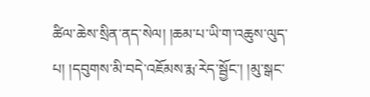ཚིལ་ཆེས་སྲིན་ནད་སེལ། །ཆམ་པ་ཡི་ག་འཆུས་ལུད་པ། །དབུགས་མི་བདེ་འཇོམས་རྨ་རེད་སྦྱོང་། །མུ་སྒང་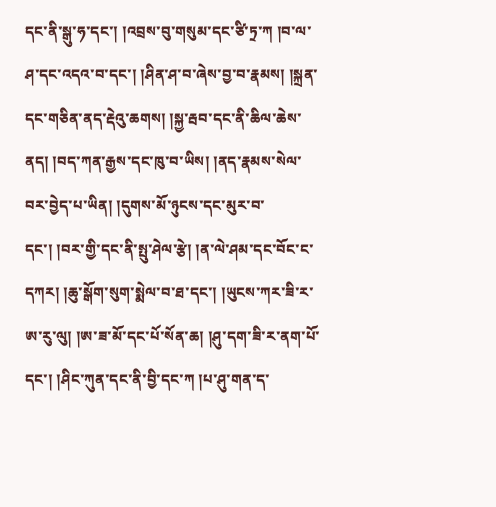དང་ནི་སྒུ་ཧ་དང་། །འབྲས་བུ་གསུམ་དང་ཙི་ཏྲ་ཀ །བ་ལ་ཤ་དང་འདའ་བ་དང་། །ཤིན་ཤ་བ་ཞེས་བྱ་བ་རྣམས། །སྐྲན་དང་གཅིན་ནད་རྡེའུ་ཆགས། །སྐྱ་རྦབ་དང་ནི་ཆིལ་ཆེས་ནད། །བད་ཀན་རྒྱས་དང་ཁུ་བ་ཡིས། །ནད་རྣམས་སེལ་བར་བྱེད་པ་ཡིན། །དུགས་མོ་ཉུངས་དང་མུར་བ་དང་། །བར་གྱི་དང་ནི་སྤུ་ཤེལ་རྩེ། །ན་ལེ་ཤམ་དང་བོང་ང་དཀར། །ཆུ་སྒོག་སུག་སྨེལ་བ་ཐ་དང་། །ཡུངས་ཀར་ཟི་ར་ཨ་རུ་ལུ། །ཨ་ཟ་མོ་དང་པོ་སོན་ཆ། །ཤུ་དག་ཟི་ར་ནག་པོ་དང་། །ཤིང་ཀུན་དང་ནི་བྱི་དང་ཀ །པ་ཤུ་གན་ད་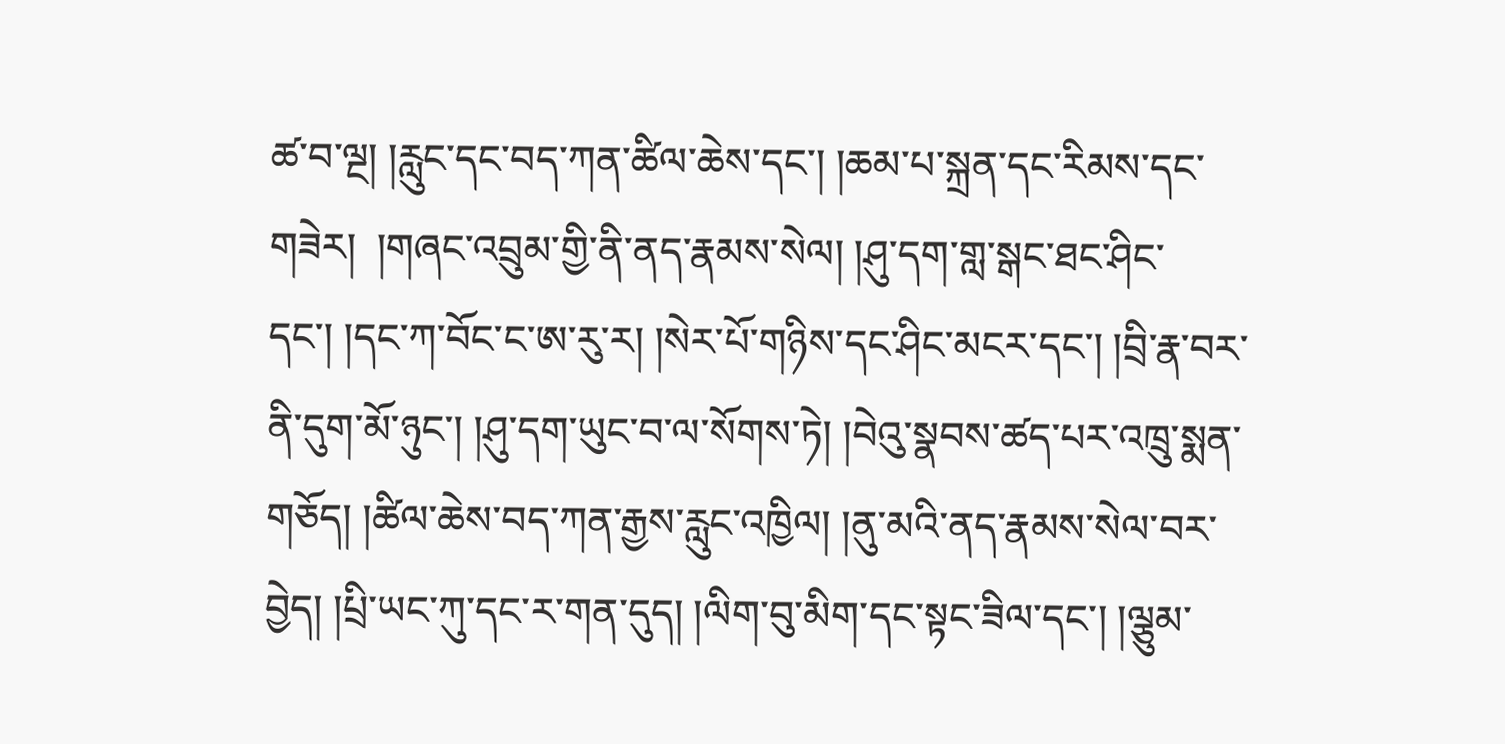ཚ་བ་ལྔ། །རླུང་དང་བད་ཀན་ཚིལ་ཆེས་དང་། །ཆམ་པ་སྐྲན་དང་རིམས་དང་གཟེར།  །གཞང་འབྲུམ་གྱི་ནི་ནད་རྣམས་སེལ། །ཤུ་དག་གླ་སྒང་ཐང་ཤིང་དང་། །དང་ཀ་བོང་ང་ཨ་རུ་ར། །སེར་པོ་གཉིས་དང་ཤིང་མངར་དང་། །བྲི་རྣ་བར་ནི་དུག་མོ་ཉུང་། །ཤུ་དག་ཡུང་བ་ལ་སོགས་ཏེ། །བེའུ་སྣབས་ཚད་པར་འཁྲུ་སྨན་གཅོད། །ཚིལ་ཆེས་བད་ཀན་རྒྱས་རླུང་འཁྱིལ། །ནུ་མའི་ནད་རྣམས་སེལ་བར་བྱེད། །པྲི་ཡང་ཀུ་དང་ར་གན་དུད། །ལིག་བུ་མིག་དང་སྟང་ཟིལ་དང་། །ལྕུམ་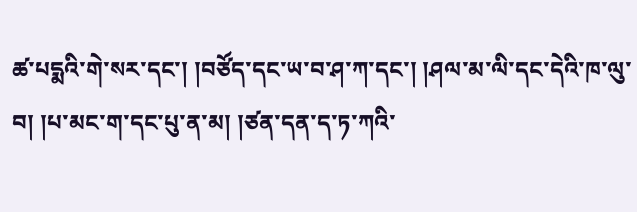ཚ་པདྨའི་གེ་སར་དང་། །བཙོད་དང་ཡ་བ་ཤ་ཀ་དང་། །ཤལ་མ་ལི་དང་དེའི་ཁ་ལུ་བ། །པ་མང་ག་དང་པུ་ན་མ། །ཙན་དན་ད་ཏ་ཀའི་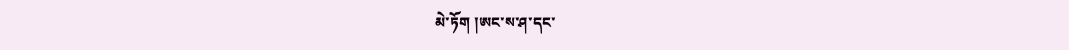མེ་ཏོག །ཨང་ས་ཤ་དང་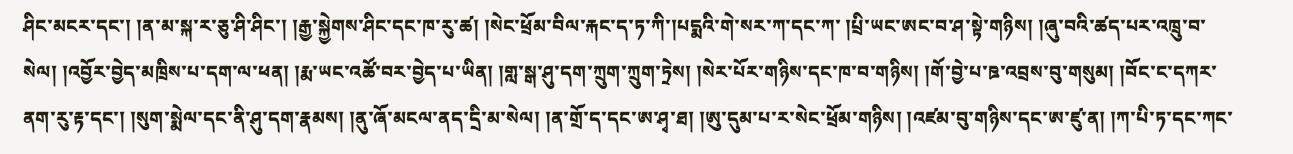ཤིང་མངར་དང་། །ན་མ་སྐ་ར་ཅུ་ཤི་ཤིང་། །རྒྱ་སྐྱེགས་ཤིང་དང་ཁ་རུ་ཚ། །སེང་ཕྲོམ་བིལ་རྐང་ད་ཏ་ཀི་།པདྨའི་གེ་སར་ཀ་དང་ཀ་ །པྲི་ཡང་ཨང་བ་ཤ་སྟེ་གཉིས། །ཞུ་བའི་ཚད་པར་འཁྲུ་བ་སེལ། །འབྱོར་བྱེད་མཁྲིས་པ་དག་ལ་ཕན། །རྨ་ཡང་འཚོ་བར་བྱེད་པ་ཡིན། །གླ་སྒ་ཤུ་དག་ཀྲུག་ཀྲུག་ཏྲེས། །སེར་པོར་གཉིས་དང་ཁ་བ་གཉིས། །གོ་བྱེ་པ་ཋ་འབྲས་བུ་གསུམ། །བོང་ང་དཀར་ནག་རུ་རྟ་དང་། །སུག་སྨེལ་དང་ནི་ཤུ་དག་རྣམས། །ནུ་ཞོ་མངལ་ནད་དྲི་མ་སེལ། །ན་གྲོ་ད་དང་ཨ་ཤྭ་ཐ། །ཨུ་དུམ་པ་ར་སེང་ཕྲོམ་གཉིས། །འཛམ་བུ་གཉིས་དང་ཨ་ཛུ་ན། །ཀ་པི་ཏ་དང་ཀང་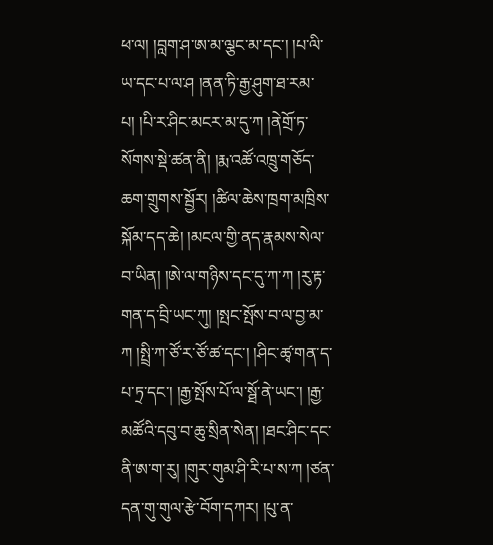ཕ་ལ། །བླག་ཤ་ཨ་མ་ལྕང་མ་དང་། །པ་ལི་ཡ་དང་པ་ལ་ཤ །ནན་ཏི་རྒྱ་ཤུག་ཐ་རམ་པ། །པི་ར་ཤིང་མངར་མ་དུ་ཀ །ནེགྲོ་ཏ་སོགས་སྡེ་ཚན་ནི། །རྨ་འཚོ་འཁྲུ་གཅོད་ཆག་གྲུགས་སྦྱོར། །ཚིལ་ཆེས་ཁྲག་མཁྲིས་སྐོམ་དད་ཆེ། །མངལ་གྱི་ནད་རྣམས་སེལ་བ་ཡིན། །ཨེ་ལ་གཉིས་དང་དུ་ཀ་ཀ །རུ་རྟ་གན་ད་བྲི་ཡང་ཀུ། །སྤང་སྤོས་བ་ལ་བྱ་མ་ཀ །སྤྲི་ཀ་ཙོ་ར་ཙོ་ཚ་དང་། །ཤིང་ཚྭ་གན་ད་པ་ཏྲ་དང་། །རྒྱ་སྤོས་པོ་ལ་སྠོ་ནེ་ཡང་། །རྒྱ་མཚོའི་དབུ་བ་ཆུ་སྲིན་སེན། །ཐང་ཤིང་དང་ནི་ཨ་ག་རུ། །གུར་གུམ་ཤི་རི་པ་ས་ཀ །ཙན་དན་གུ་གུལ་རྩེ་བོག་དཀར། །པུ་ན་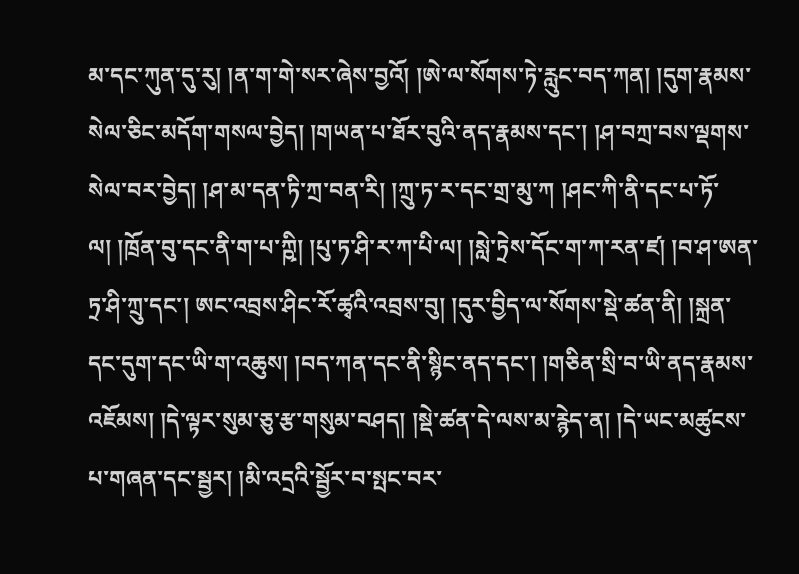མ་དང་ཀུན་དུ་རུ། །ན་ག་གེ་སར་ཞེས་བྱའོ། །ཨེ་ལ་སོགས་ཏེ་རླུང་བད་ཀན། །དུག་རྣམས་སེལ་ཅིང་མདོག་གསལ་བྱེད། །གཡན་པ་ཐོར་བུའི་ནད་རྣམས་དང་། །ཤ་བཀྲ་བས་ལྡགས་སེལ་བར་བྱེད། །ཤ་མ་དན་ཏི་ཀྲ་བན་རི། །ཀྲུ་ཏ་ར་དང་གྲ་མུ་ཀ །ཤང་ཀི་ནི་དང་པ་ཏོ་ལ། །ཁྲོན་བུ་དང་ནི་ག་པ་ཀྵི། །པུ་ཏ་ཤི་ར་ཀ་པི་ལ། །སླེ་ཏྲེས་དོང་ག་ཀ་རན་ཛ། །བ་ཤ་ཨན་ཏྲ་ཤི་ཀྲུ་དང་། ཨང་འབྲས་ཤིང་རོ་ཚྭའི་འབྲས་བུ། །དུར་བྱིད་ལ་སོགས་སྡེ་ཚན་ནི། །སྐྲན་དང་དུག་དང་ཡི་ག་འཆུས། །བད་ཀན་དང་ནི་སྙིང་ནད་དང་། །གཅིན་སྲི་བ་ཡི་ནད་རྣམས་འཇོམས། །དེ་ལྟར་སུམ་ཅུ་རྩ་གསུམ་བཤད། །སྡེ་ཚན་དེ་ལས་མ་རྙེད་ན། །དེ་ཡང་མཚུངས་པ་གཞན་དང་སྦྱར། །མི་འདྲའི་སྦྱོར་བ་སྤང་བར་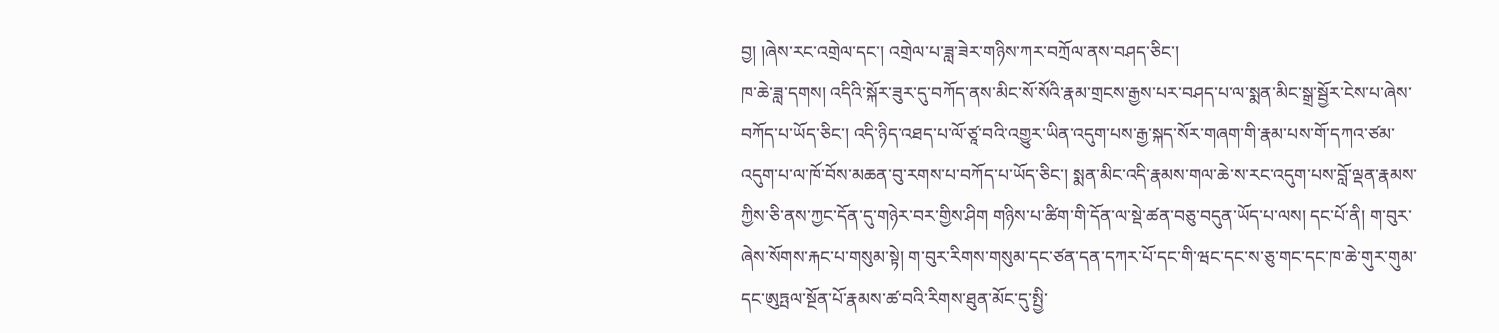བྱ། །ཞེས་རང་འགྲེལ་དང་། འགྲེལ་པ་ཟླ་ཟེར་གཉིས་ཀར་བཀྲོལ་ནས་བཤད་ཅིང་།
ཁ་ཆེ་ཟླ་དགས། འདིའི་སྐོར་ཟུར་དུ་བཀོད་ནས་མིང་སོ་སོའི་རྣམ་གྲངས་རྒྱས་པར་བཤད་པ་ལ་སྨན་མིང་སྒྲ་སྦྱོར་ངེས་པ་ཞེས་བཀོད་པ་ཡོད་ཅིང་། འདི་ཉིད་འཐད་པ་ལོ་ཙཱ་བའི་འགྱུར་ཡིན་འདུག་པས་རྒྱ་སྐད་སོར་གཞག་གི་རྣམ་པས་གོ་དཀའ་ཙམ་འདུག་པ་ལ་ཁོ་བོས་མཆན་བུ་རགས་པ་བཀོད་པ་ཡོད་ཅིང་། སྨན་མིང་འདི་རྣམས་གལ་ཆེ་ས་རང་འདུག་པས་བློ་ལྡན་རྣམས་ཀྱིས་ཅི་ནས་ཀྱང་དོན་དུ་གཉེར་བར་གྱིས་ཤིག གཉིས་པ་ཚིག་གི་དོན་ལ་སྡེ་ཚན་བཅུ་བདུན་ཡོད་པ་ལས། དང་པོ་ནི། ག་བུར་ཞེས་སོགས་རྐང་པ་གསུམ་སྟེ། ག་བུར་རིགས་གསུམ་དང་ཙན་དན་དཀར་པོ་དང་གི་ཝང་དང་ས་ཅུ་གང་དང་ཁ་ཆེ་གུར་གུམ་དང་ཨུཏྤལ་སྔོན་པོ་རྣམས་ཚ་བའི་རིགས་ཐུན་མོང་དུ་སྤྱི་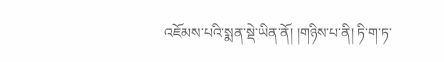འཇོམས་པའི་སྨན་སྡེ་ཡིན་ནོ། །གཉིས་པ་ནི། ཏི་ག་ཏ་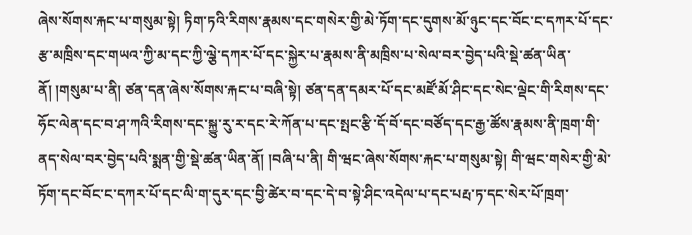ཞེས་སོགས་རྐང་པ་གསུམ་སྟེ། ཏིག་ཏའི་རིགས་རྣམས་དང་གསེར་གྱི་མེ་ཏོག་དང་དུགས་མོ་ཉུང་དང་བོང་ང་དཀར་པོ་དང་རྩ་མཁྲིས་དང་གཡའ་ཀྱི་མ་དང་ཀྱི་ལྕེ་དཀར་པོ་དང་སྐྱེར་པ་རྣམས་ནི་མཁྲིས་པ་སེལ་བར་བྱེད་པའི་སྡེ་ཚན་ཡིན་ནོ། །གསུམ་པ་ནི། ཙན་དན་ཞེས་སོགས་རྐང་པ་བཞི་སྟེ། ཙན་དན་དམར་པོ་དང་མཛོ་མོ་ཤིང་དང་སེང་ལྡེང་གི་རིགས་དང་ཧོང་ལེན་དང་བ་ཤ་ཀའི་རིགས་དང་སྐྱུ་རུ་ར་དང་རེ་ཀོན་པ་དང་སྤང་རྩི་དོ་བོ་དང་བཙོད་དང་རྒྱ་ཚོས་རྣམས་ནི་ཁྲག་གི་ནད་སེལ་བར་བྱེད་པའི་སྨན་གྱི་སྡེ་ཚན་ཡིན་ནོ། །བཞི་པ་ནི། གི་ཝང་ཞེས་སོགས་རྐང་པ་གསུམ་སྟེ། གི་ཝང་གསེར་གྱི་མེ་ཏོག་དང་བོང་ང་དཀར་པོ་དང་ལི་ག་དུར་དང་བྱི་ཚེར་བ་དང་དེ་བ་སྟེ་ཤིང་འདེལ་པ་དང་པརྤ་ཏ་དང་སེར་པོ་ཁྲག་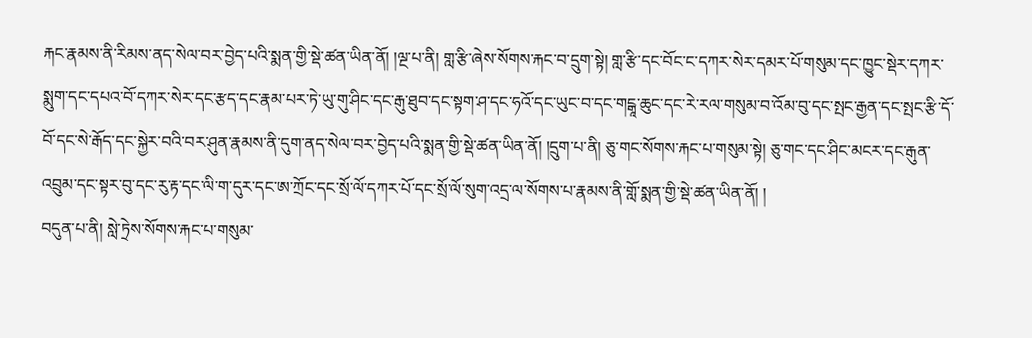རྐང་རྣམས་ནི་རིམས་ནད་སེལ་བར་བྱེད་པའི་སྨན་གྱི་སྡེ་ཚན་ཡིན་ནོ། །ལྔ་པ་ནི། གླ་རྩི་ཞེས་སོགས་རྐང་བ་དྲུག་སྟེ། གླ་རྩི་དང་བོང་ང་དཀར་སེར་དམར་པོ་གསུམ་དང་ཁྱུང་སྡེར་དཀར་སྨུག་དང་དཔའ་བོ་དཀར་སེར་དང་རྩད་དང་རྣམ་པར་ཏེ་ཡུ་གུ་ཤིང་དང་རྒུ་ཐུབ་དང་སྟག་ཤ་དང་ཧའོ་དང་ཡུང་བ་དང་གངྒཱ་ཆུང་དང་རེ་རལ་གསུམ་བ་འོམ་བུ་དང་སྤང་རྒྱན་དང་སྤང་རྩི་དོ་བོ་དང་སེ་རྒོད་དང་སྐྱེར་བའི་བར་ཤུན་རྣམས་ནི་དུག་ནད་སེལ་བར་བྱེད་པའི་སྨན་གྱི་སྡེ་ཚན་ཡིན་ནོ། །དྲུག་པ་ནི། ཅུ་གང་སོགས་རྐང་པ་གསུམ་སྟེ། ཅུ་གང་དང་ཤིང་མངར་དང་རྒུན་འབྲུམ་དང་སྟར་བུ་དང་རུ་རྟ་དང་ལི་ག་དུར་དང་ཨ་ཀྲོང་དང་སྲོ་ལོ་དཀར་པོ་དང་སྲོ་ལོ་སུག་འདྲ་ལ་སོགས་པ་རྣམས་ནི་གློ་སྨན་གྱི་སྡེ་ཚན་ཡིན་ནོ། །
བདུན་པ་ནི། སླེ་ཏྲེས་སོགས་རྐང་པ་གསུམ་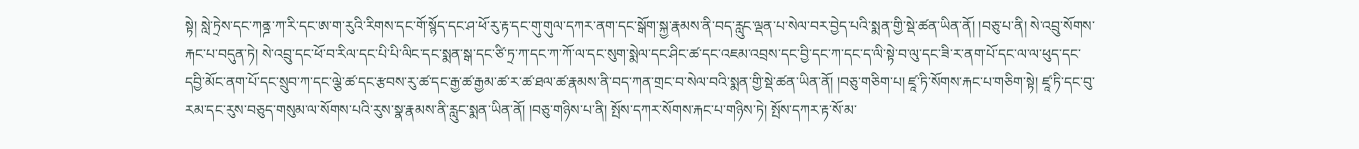སྟེ། སླེ་ཏྲེས་དང་ཀནྜ་ཀ་རི་དང་ཨ་ག་རུའི་རིགས་དང་གོ་སྙོད་དང་ཤ་ཕོ་རུ་རྟ་དང་གུ་གུལ་དཀར་ནག་དང་སྒོག་སྐྱ་རྣམས་ནི་བད་རླུང་ལྡན་པ་སེལ་བར་བྱེད་པའི་སྨན་གྱི་སྡེ་ཚན་ཡིན་ནོ། །བཅུ་པ་ནི། སེ་འབྲུ་སོགས་རྐང་པ་བདུན་ཏེ། སེ་འབྲུ་དང་ཕོ་བ་རིལ་དང་པི་པི་ལིང་དང་སྨན་སྒ་དང་ཙི་ཏྲ་ཀ་དང་ཀ་ཀོ་ལ་དང་སུག་སྨེལ་དང་ཤིང་ཚ་དང་འཇམ་འབྲས་དང་བྱི་དང་ཀ་དང་ད་ལི་སྟེ་བ་ལུ་དང་ཟི་ར་ནག་པོ་དང་ལ་ལ་ཕུད་དང་དབྱི་མོང་ནག་པོ་དང་སྲུབ་ཀ་དང་ལྕེ་ཚ་དང་རྩབས་རུ་ཚ་དང་རྒྱ་ཚ་རྒྱམ་ཚ་ར་ཚ་ཐལ་ཚ་རྣམས་ནི་བད་ཀན་གྲང་བ་སེལ་བའི་སྨན་གྱི་སྡེ་ཚན་ཡིན་ནོ། །བཅུ་གཅིག་པ། ཛཱ་ཏི་སོགས་རྐང་པ་གཅིག་སྟེ། ཛཱ་ཏི་དང་བུ་རམ་དང་རུས་བཅུད་གསུམ་ལ་སོགས་པའི་རུས་སྣ་རྣམས་ནི་རླུང་སྨན་ཡིན་ནོ། །བཅུ་གཉིས་པ་ནི། སྤོས་དཀར་སོགས་རྐང་པ་གཉིས་ཏེ། སྤོས་དཀར་རྟ་སོ་མ་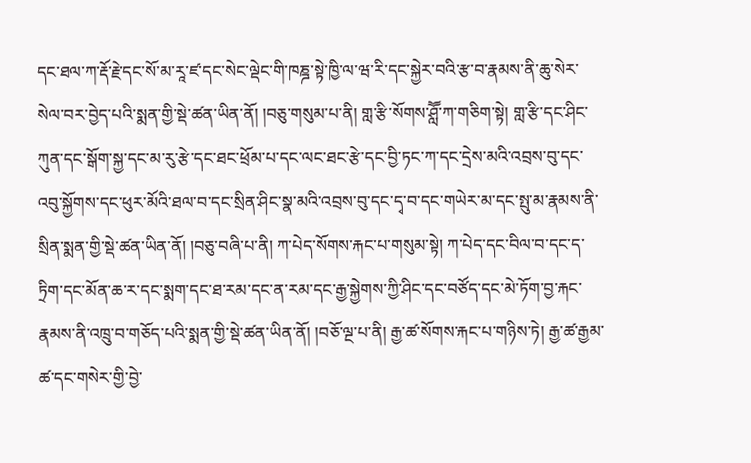དང་ཐལ་ཀ་རྡོ་རྗེ་དང་སོ་མ་རཱ་ཛ་དང་སེང་ལྡེང་གི་ཁཎྜ་སྟེ་ཁྱི་ལ་ཝ་རི་དང་སྐྱེར་བའི་རྩ་བ་རྣམས་ནི་ཆུ་སེར་སེལ་བར་བྱེད་པའི་སྨན་གྱི་སྡེ་ཚན་ཡིན་ནོ། །བཅུ་གསུམ་པ་ནི། གླ་རྩི་སོགས་ཤླཽ་ཀ་གཅིག་སྟེ། གླ་རྩི་དང་ཤིང་ཀུན་དང་སྒོག་སྐྱ་དང་མ་རུ་རྩེ་དང་ཐང་ཕྲོམ་པ་དང་ལང་ཐང་རྩེ་དང་བྱི་ཏང་ཀ་དང་དྲེས་མའི་འབྲས་བུ་དང་འབུ་སྐྱོགས་དང་ཕུར་མོའི་ཐལ་བ་དང་སྲིན་ཤིང་སྣ་མའི་འབྲས་བུ་དང་དྭ་བ་དང་གཡེར་མ་དང་སྤུ་མ་རྣམས་ནི་སྲིན་སྨན་གྱི་སྡེ་ཚན་ཡིན་ནོ། །བཅུ་བཞི་པ་ནི། ཀ་པེད་སོགས་རྐང་པ་གསུམ་སྟེ། ཀ་པེད་དང་བིལ་བ་དང་ད་ཏྲིག་དང་མོན་ཆ་ར་དང་སྨག་དང་ཐ་རམ་དང་ན་རམ་དང་རྒྱ་སྐྱེགས་ཀྱི་ཤིང་དང་བཙོད་དང་མེ་ཏོག་བྱ་རྐང་རྣམས་ནི་འཁྲུ་བ་གཅོད་པའི་སྨན་གྱི་སྡེ་ཚན་ཡིན་ནོ། །བཅོ་ལྔ་པ་ནི། རྒྱ་ཚ་སོགས་རྐང་པ་གཉིས་ཏེ། རྒྱ་ཚ་རྒྱམ་ཚ་དང་གསེར་གྱི་བྱེ་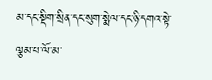མ་དང་སྡིག་སྲིན་དང་སུག་སྨེལ་དང་ཉི་དགའ་སྟེ་ལྕམ་པ་ལོ་མ་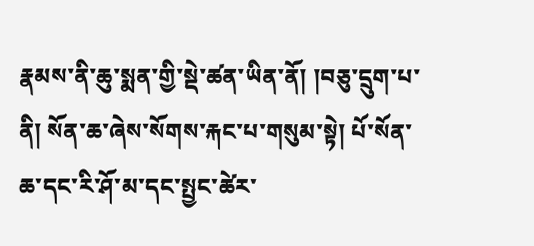རྣམས་ནི་ཆུ་སྨན་གྱི་སྡེ་ཚན་ཡིན་ནོ། །བཅུ་དྲུག་པ་ནི། སོན་ཆ་ཞེས་སོགས་རྐང་པ་གསུམ་སྟེ། པོ་སོན་ཆ་དང་རི་ཤོ་མ་དང་སྤྱང་ཚེར་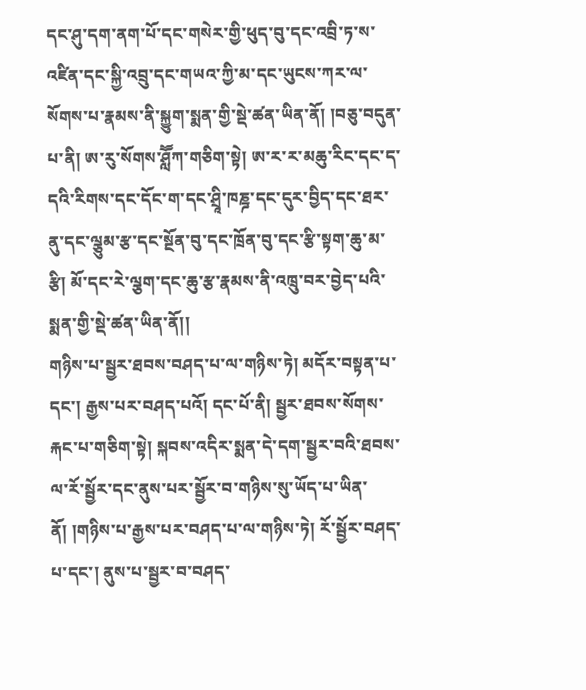དང་ཤུ་དག་ནག་པོ་དང་གསེར་གྱི་ཕུད་བུ་དང་འབྲི་ཏ་ས་འཛིན་དང་སྐྱི་འབྲུ་དང་གཡའ་ཀྱི་མ་དང་ཡུངས་ཀར་ལ་སོགས་པ་རྣམས་ནི་སྐྱུག་སྨན་གྱི་སྡེ་ཚན་ཡིན་ནོ། །བཅུ་བདུན་པ་ནི། ཨ་རུ་སོགས་ཤླཽཀ་གཅིག་སྟེ། ཨ་ར་ར་མཆུ་རིང་དང་ད་དའི་རིགས་དང་དོང་ག་དང་ཤྲཱི་ཁཎྜ་དང་དུར་བྱིད་དང་ཐར་ནུ་དང་ལྕུམ་རྩ་དང་སྔོན་བུ་དང་ཁྲོན་བུ་དང་རྩི་སྟག་ཆུ་མ་རྩི། མོ་དང་རེ་ལྕག་དང་ཆུ་རྩ་རྣམས་ནི་འཁྲུ་བར་བྱེད་པའི་སྨན་གྱི་སྡེ་ཚན་ཡིན་ནོ།།
གཉིས་པ་སྦྱར་ཐབས་བཤད་པ་ལ་གཉིས་ཏེ། མདོར་བསྟན་པ་དང་། རྒྱས་པར་བཤད་པའོ། དང་པོ་ནི། སྦྱར་ཐབས་སོགས་རྐང་པ་གཅིག་སྟེ། སྐབས་འདིར་སྨན་དེ་དག་སྦྱར་བའི་ཐབས་ལ་རོ་སྦྱོར་དང་ནུས་པར་སྦྱོར་བ་གཉིས་སུ་ཡོད་པ་ཡིན་ནོ། །གཉིས་པ་རྒྱས་པར་བཤད་པ་ལ་གཉིས་ཏེ། རོ་སྦྱོར་བཤད་པ་དང་། ནུས་པ་སྦྱར་བ་བཤད་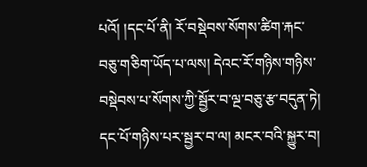པའོ། །དང་པོ་ནི། རོ་བསྡེབས་སོགས་ཚིག་རྐང་བཅུ་གཅིག་ཡོད་པ་ལས། དེའང་རོ་གཉིས་གཉིས་བསྡེབས་པ་སོགས་ཀྱི་སྦྱོར་བ་ལྔ་བཅུ་རྩ་བདུན་ཏེ། དང་པོ་གཉིས་པར་སྦྱར་བ་ལ། མངར་བའི་སྐྱུར་བ།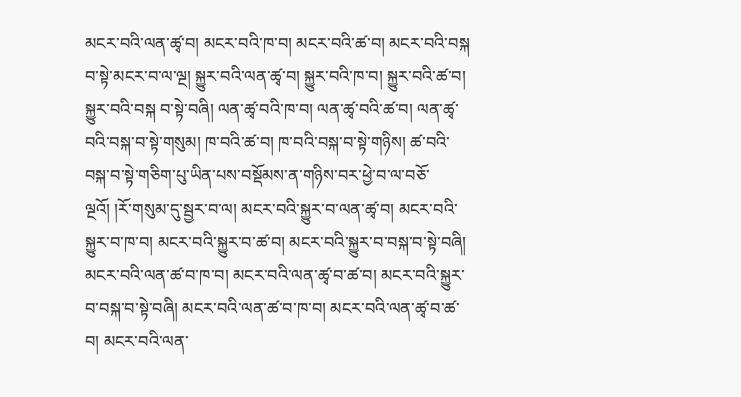མངར་བའི་ལན་ཚྭ་བ། མངར་བའི་ཁ་བ། མངར་བའི་ཚ་བ། མངར་བའི་བསྐ བ་སྟེ་མངར་བ་ལ་ལྔ། སྐྱུར་བའི་ལན་ཚྭ་བ། སྐྱུར་བའི་ཁ་བ། སྐྱུར་བའི་ཚ་བ། སྐྱུར་བའི་བསྐ བ་སྟེ་བཞི། ལན་ཚྭ་བའི་ཁ་བ། ལན་ཚྭ་བའི་ཚ་བ། ལན་ཚྭ་བའི་བསྐ་བ་སྟེ་གསུམ། ཁ་བའི་ཚ་བ། ཁ་བའི་བསྐ་བ་སྟེ་གཉིས། ཚ་བའི་བསྐ་བ་སྟེ་གཅིག་པུ་ཡིན་པས་བསྡོམས་ན་གཉིས་བར་ཕྱེ་བ་ལ་བཅོ་ལྔའོ། །རོ་གསུམ་དུ་སྦྱར་བ་ལ། མངར་བའི་སྐྱུར་བ་ལན་ཚྭ་བ། མངར་བའི་སྐྱུར་བ་ཁ་བ། མངར་བའི་སྐྱུར་བ་ཚ་བ། མངར་བའི་སྐྱུར་བ་བསྐ་བ་སྟེ་བཞི། མངར་བའི་ལན་ཚ་བ་ཁ་བ། མངར་བའི་ལན་ཚྭ་བ་ཚ་བ། མངར་བའི་སྐྱུར་བ་བསྐ་བ་སྟེ་བཞི། མངར་བའི་ལན་ཚ་བ་ཁ་བ། མངར་བའི་ལན་ཚྭ་བ་ཚ་བ། མངར་བའི་ལན་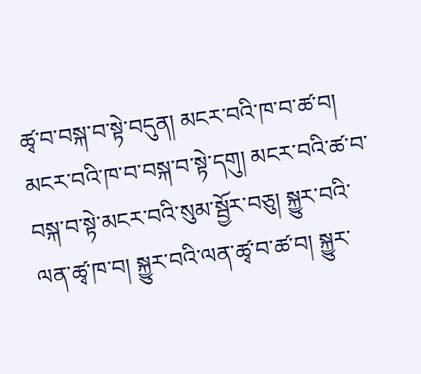ཚྭ་བ་བསྐ་བ་སྟེ་བདུན། མངར་བའི་ཁ་བ་ཚ་བ། མངར་བའི་ཁ་བ་བསྐ་བ་སྟེ་དགུ། མངར་བའི་ཚ་བ་བསྐ་བ་སྟེ་མངར་བའི་སུམ་སྦྱོར་བཅུ། སྐྱུར་བའི་ལན་ཚྭ་ཁ་བ། སྐྱུར་བའི་ལན་ཚྭ་བ་ཚ་བ། སྐྱུར་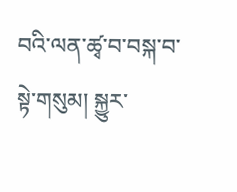བའི་ལན་ཚྭ་བ་བསྐ་བ་སྟེ་གསུམ། སྐྱུར་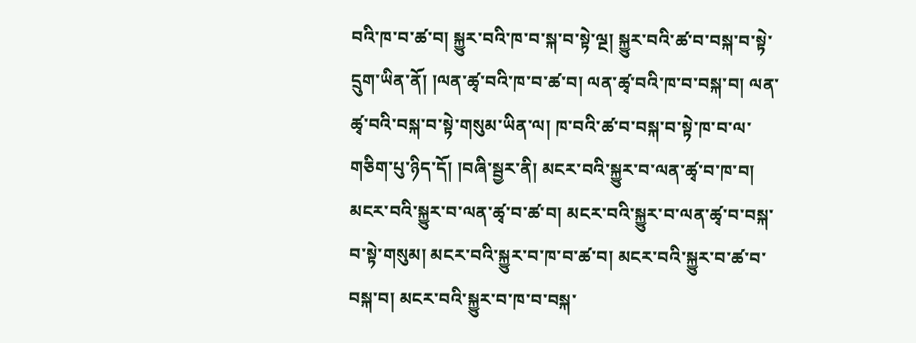བའི་ཁ་བ་ཚ་བ། སྐྱུར་བའི་ཁ་བ་སྐ་བ་སྟེ་ལྔ། སྐྱུར་བའི་ཚ་བ་བསྐ་བ་སྟེ་དྲུག་ཡིན་ནོ། །ལན་ཚྭ་བའི་ཁ་བ་ཚ་བ། ལན་ཚྭ་བའི་ཁ་བ་བསྐ་བ། ལན་ཚྭ་བའི་བསྐ་བ་སྟེ་གསུམ་ཡིན་ལ། ཁ་བའི་ཚ་བ་བསྐ་བ་སྟེ་ཁ་བ་ལ་གཅིག་པུ་ཉིད་དོ། །བཞི་སྦྱར་ནི། མངར་བའི་སྐྱུར་བ་ལན་ཚྭ་བ་ཁ་བ། མངར་བའི་སྐྱུར་བ་ལན་ཚྭ་བ་ཚ་བ། མངར་བའི་སྐྱུར་བ་ལན་ཚྭ་བ་བསྐ་བ་སྟེ་གསུམ། མངར་བའི་སྐྱུར་བ་ཁ་བ་ཚ་བ། མངར་བའི་སྐྱུར་བ་ཚ་བ་བསྐ་བ། མངར་བའི་སྐྱུར་བ་ཁ་བ་བསྐ་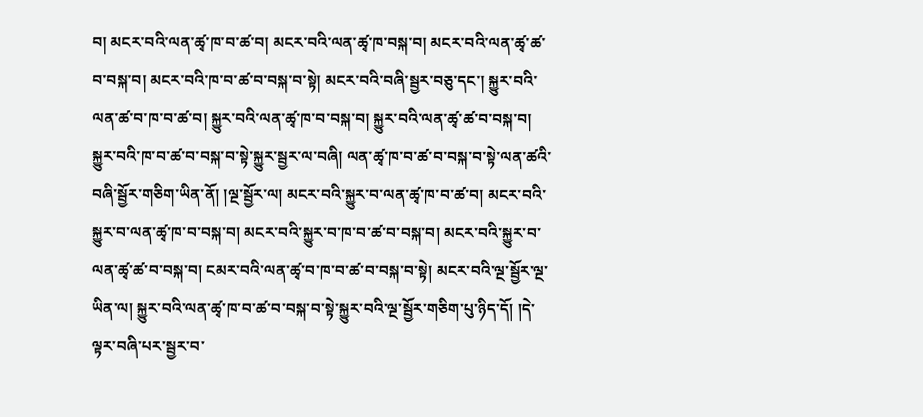བ། མངར་བའི་ལན་ཚྭ་ཁ་བ་ཚ་བ། མངར་བའི་ལན་ཚྭ་ཁ་བསྐ་བ། མངར་བའི་ལན་ཚྭ་ཚ་བ་བསྐ་བ། མངར་བའི་ཁ་བ་ཚ་བ་བསྐ་བ་སྟེ། མངར་བའི་བཞི་སྦྱར་བཅུ་དང་། སྐྱུར་བའི་ལན་ཚ་བ་ཁ་བ་ཚ་བ། སྐྱུར་བའི་ལན་ཚྭ་ཁ་བ་བསྐ་བ། སྐྱུར་བའི་ལན་ཚྭ་ཚ་བ་བསྐ་བ། སྐྱུར་བའི་ཁ་བ་ཚ་བ་བསྐ་བ་སྟེ་སྐྱུར་སྦྱར་ལ་བཞི། ལན་ཚྭ་ཁ་བ་ཚ་བ་བསྐ་བ་སྟེ་ལན་ཚའི་བཞི་སྦྱོར་གཅིག་ཡིན་ནོ། །ལྔ་སྦྱོར་ལ། མངར་བའི་སྐྱུར་བ་ལན་ཚྭ་ཁ་བ་ཚ་བ། མངར་བའི་སྐྱུར་བ་ལན་ཚྭ་ཁ་བ་བསྐ་བ། མངར་བའི་སྐྱུར་བ་ཁ་བ་ཚ་བ་བསྐ་བ། མངར་བའི་སྐྱུར་བ་ལན་ཚྭ་ཚ་བ་བསྐ་བ། ངམར་བའི་ལན་ཚྭ་བ་ཁ་བ་ཚ་བ་བསྐ་བ་སྟེ། མངར་བའི་ལྔ་སྦྱོར་ལྔ་ཡིན་ལ། སྐྱུར་བའི་ལན་ཚྭ་ཁ་བ་ཚ་བ་བསྐ་བ་སྟེ་སྐྱུར་བའི་ལྔ་སྦྱོར་གཅིག་པུ་ཉིད་དོ། །དེ་ལྟར་བཞི་པར་སྦྱར་བ་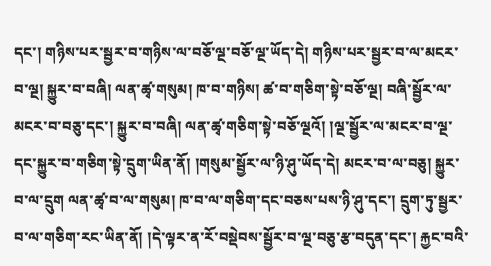དང་། གཉིས་པར་སྦྱར་བ་གཉིས་ལ་བཅོ་ལྔ་བཅོ་ལྔ་ཡོད་དེ། གཉིས་པར་སྦྱར་བ་ལ་མངར་བ་ལྔ། སྐྱུར་བ་བཞི། ལན་ཚྭ་གསུམ། ཁ་བ་གཉིས། ཚ་བ་གཅིག་སྟེ་བཅོ་ལྔ། བཞི་སྦྱོར་ལ་མངར་བ་བཅུ་དང་། སྐྱུར་བ་བཞི། ལན་ཚྭ་གཅིག་སྟེ་བཅོ་ལྔའོ། །ལྔ་སྦྱོར་ལ་མངར་བ་ལྔ་དང་སྐྱུར་བ་གཅིག་སྟེ་དྲུག་ཡིན་ནོ། །གསུམ་སྦྱོར་ལ་ཉི་ཤུ་ཡོད་དེ། མངར་བ་ལ་བཅུ། སྐྱུར་བ་ལ་དྲུག ལན་ཚྭ་བ་ལ་གསུམ། ཁ་བ་ལ་གཅིག་དང་བཅས་པས་ཉི་ཤུ་དང་། དྲུག་ཏུ་སྦྱར་བ་ལ་གཅིག་རང་ཡིན་ནོ། །དེ་ལྟར་ན་རོ་བསྡེབས་སྦྱོར་བ་ལྔ་བཅུ་རྩ་བདུན་དང་། རྐྱང་བའི་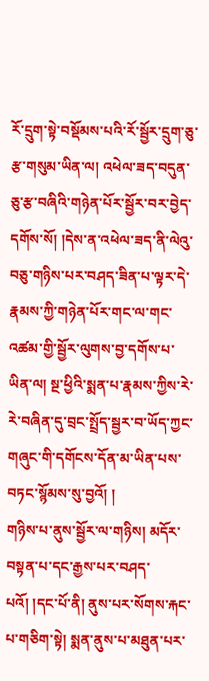རོ་དྲུག་སྟེ་བསྡོམས་པའི་རོ་སྦྱོར་དྲུག་ཅུ་རྩ་གསུམ་ཡིན་ལ། འཕེལ་ཟད་བདུན་ཅུ་རྩ་བཞིའི་གཉེན་པོར་སྦྱོར་བར་བྱེད་དགོས་སོ། །དེས་ན་འཕེལ་ཟད་ནི་ལེའུ་བཅུ་གཉིས་པར་བཤད་ཟིན་པ་ལྟར་དེ་རྣམས་ཀྱི་གཉེན་པོར་གང་ལ་གང་འཚམ་གྱི་སྦྱོར་ལུགས་བྱ་དགོས་པ་ཡིན་ལ། སྔ་ཕྱིའི་སྨན་པ་རྣམས་ཀྱིས་རེ་རེ་བཞིན་དུ་བྲང་སྤྲོད་སྦྱར་བ་ཡོད་ཀྱང་གཞུང་གི་དགོངས་དོན་མ་ཡིན་པས་བཏང་སྙོམས་སུ་བྱའོ། །
གཉིས་པ་ནུས་སྦྱོར་ལ་གཉིས། མདོར་བསྟན་པ་དང་རྒྱས་པར་བཤད་པའོ། །དང་པོ་ནི། ནུས་པར་སོགས་རྐང་པ་གཅིག་སྟེ། སྨན་ནུས་པ་མཐུན་པར་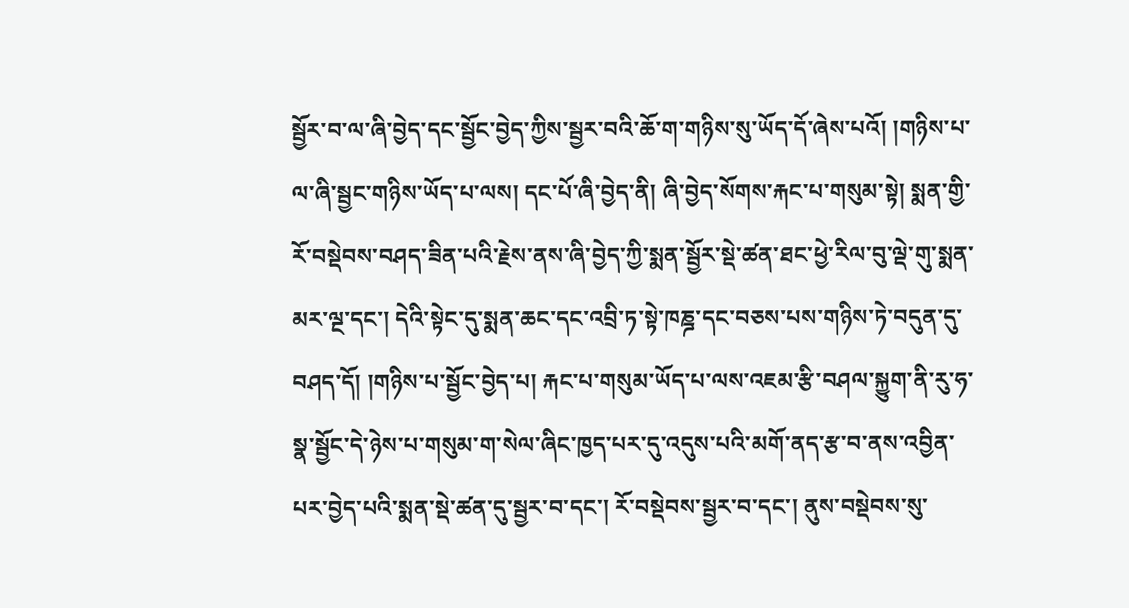སྦྱོར་བ་ལ་ཞི་བྱེད་དང་སྦྱོང་བྱེད་ཀྱིས་སྦྱར་བའི་ཆོ་ག་གཉིས་སུ་ཡོད་དོ་ཞེས་པའོ། །གཉིས་པ་ལ་ཞི་སྦྱང་གཉིས་ཡོད་པ་ལས། དང་པོ་ཞི་བྱེད་ནི། ཞི་བྱེད་སོགས་རྐང་པ་གསུམ་སྟེ། སྨན་གྱི་རོ་བསྡེབས་བཤད་ཟིན་པའི་རྗེས་ནས་ཞི་བྱེད་ཀྱི་སྨན་སྦྱོར་སྡེ་ཚན་ཐང་ཕྱེ་རིལ་བུ་ལྡེ་གུ་སྨན་མར་ལྔ་དང་། དེའི་སྟེང་དུ་སྨན་ཆང་དང་འབྲི་ཏ་སྟེ་ཁཎྜ་དང་བཅས་པས་གཉིས་ཏེ་བདུན་དུ་བཤད་དོ། །གཉིས་པ་སྦྱོང་བྱེད་པ། རྐང་པ་གསུམ་ཡོད་པ་ལས་འཇམ་རྩི་བཤལ་སྐྱུག་ནི་རུ་ཧ་སྣ་སྦྱོང་དེ་ཉེས་པ་གསུམ་ག་སེལ་ཞིང་ཁྱད་པར་དུ་འདུས་པའི་མགོ་ནད་རྩ་བ་ནས་འབྱིན་པར་བྱེད་པའི་སྨན་སྡེ་ཚན་དུ་སྦྱར་བ་དང་། རོ་བསྡེབས་སྦྱར་བ་དང་། ནུས་བསྡེབས་སུ་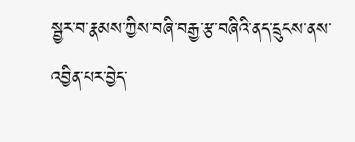སྦྱར་བ་རྣམས་ཀྱིས་བཞི་བརྒྱ་རྩ་བཞིའི་ནད་དྲུངས་ནས་འབྱིན་པར་བྱེད་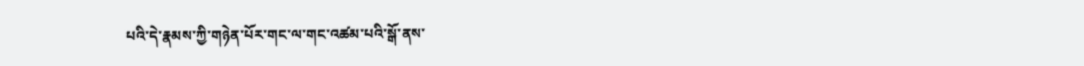པའི་དེ་རྣམས་ཀྱི་གཉེན་པོར་གང་ལ་གང་འཚམ་པའི་སྒོ་ནས་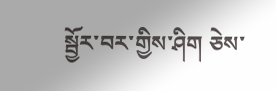སྦྱོར་བར་གྱིས་ཤིག ཅེས་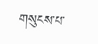གསུངས་པ་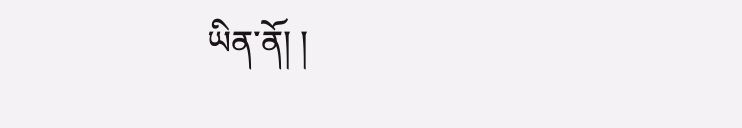ཡིན་ནོ། །